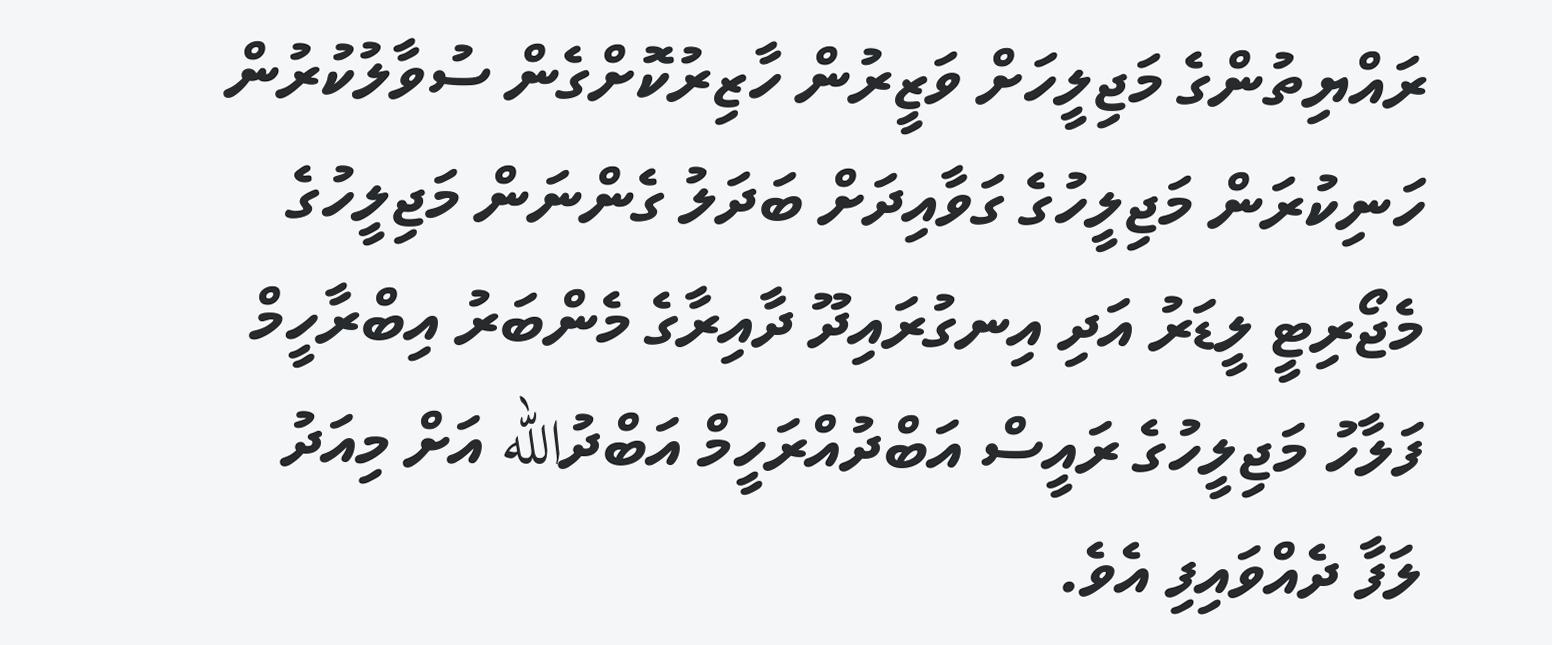ރައްޔިތުންގެ މަޖިލީހަށް ވަޒީރުން ހާޒިރުކޮށްގެން ސުވާލުކުރުން ހަނިކުރަން މަޖިލީހުގެ ގަވާއިދަށް ބަދަލު ގެންނަން މަޖިލީހުގެ މެޖޯރިޓީ ލީޑަރު އަދި އިނގުރައިދޫ ދާއިރާގެ މެންބަރު އިބްރާހީމް ފަލާހު މަޖިލީހުގެ ރައީސް އަބްދުއްރަހީމް އަބްދުالله އަށް މިއަދު ލަފާ ދެއްވައިފި އެވެ.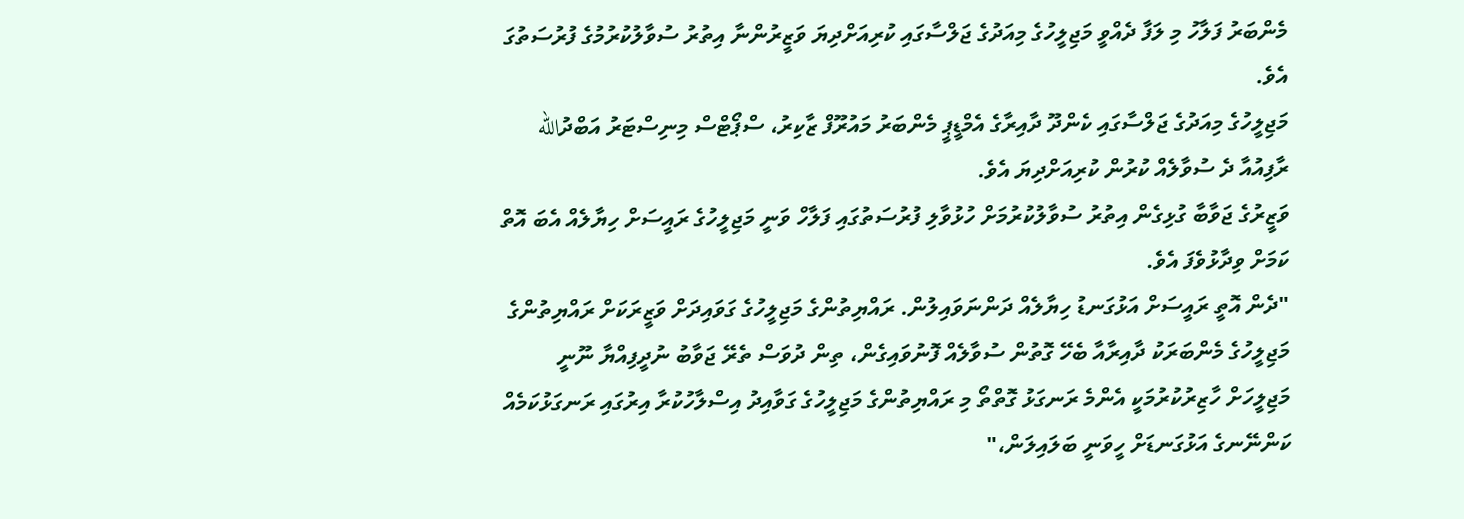މެންބަރު ފަލާހު މި ލަފާ ދެއްވީ މަޖިލީހުގެ މިއަދުގެ ޖަލްސާގައި ކުރިއަށްދިޔަ ވަޒީރުންނާ އިތުރު ސުވާލުކުރުމުގެ ފުރުސަތުގަ އެވެ.
މަޖިލީހުގެ މިއަދުގެ ޖަލްސާގައި ކެންދޫ ދާއިރާގެ އެމްޑީޕީ މެންބަރު މައުރޫފް ޒާކިރު، ސްޕޯޓްސް މިނިސްޓަރު އަބްދުالله ރާފިއުއާ ދެ ސުވާލެއް ކުރުން ކުރިއަށްދިޔަ އެވެ.
ވަޒީރުގެ ޖަވާބާ ގުޅިގެން އިތުރު ސުވާލުކުރުމަށް ހުޅުވާލި ފުރުސަތުގައި ފަލާހް ވަނީ މަޖިލީހުގެ ރައީސަށް ހިޔާލެއް އެބަ އޮތް ކަމަށް ވިދާޅުވެފަ އެވެ.
"ދެން އޮތީ ރައީސަށް އަޅުގަނޑު ހިޔާލެއް ދަންނަވައިލުން. ރައްޔިތުންގެ މަޖިލީހުގެ ގަވައިދަށް ވަޒީރަކަށް ރައްޔިތުންގެ މަޖިލީހުގެ މެންބަރަކު ދާއިރާއާ ބެހޭ ގޮތުން ސުވާލެއް ފޮނުވައިގެން، ތިން ދުވަސް ތެރޭ ޖަވާބު ނުދީފިއްޔާ ނޫނީ މަޖިލީހަށް ހާޒިރުކުރުމަކީ އެންމެ ރަނގަޅު ގޮތްތޯ މި ރައްޔިތުންގެ މަޖިލީހުގެ ގަވާއިދު އިސްލާހުކުރާ އިރުގައި ރަނގަޅުކަމެއް ކަންނޭނގެ އަޅުގަނޑަށް ހީވަނީ ބަލައިލަން،"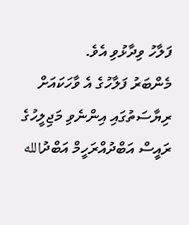ފަލާހު ވިދާޅުވި އެވެ.
މެންބަރު ފަލާހުގެ އެ ވާހަކައަށް ރިޔާސަތުގައި އިންނެވި މަޖިލީހުގެ ރައީސް އަބްދުއްރަހީމް އަބްދުالله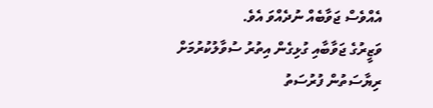އެއްވެސް ޖަވާބެއް ނުދެއްވަ އެވެ.
ވަޒީރުގެ ޖަވާބާއި ގުޅިގެން އިތުރު ސުވާލުކުރުމަށް ރިޔާސަތުން ފުރުސަތު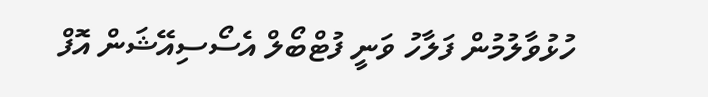ހުޅުވާލުމުން ފަލާހު ވަނީ ފުޓްބޯލް އެސޯސިއޭޝަން އޮފް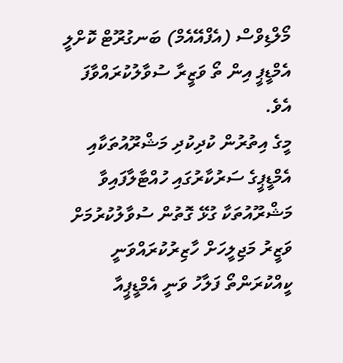މޯލްޑިވްސް (އެފްއޭއެމް) ބަނގުރޫޓް ކޮށްލީ އެމްޑީޕީ އިން ތޯ ވަޒީރާ ސުވާލުކުރައްވާފަ އެވެ.
މީގެ އިތުރުން ކުދިކުދި މަޝްރޫއުތަކާއި އެމްޑީޕީގެ ސަރުކާރުގައި ހުއްޓާލާފައިވާ މަޝްރޫއުތަކާ ގުޅޭ ގޮތުން ސުވާލުކުރުމަށް ވަޒީރު މަޖިލީހަށް ހާޒިރުކުރައްވަނީ ކީއްކުރަންތޯ ފަލާހު ވަނީ އެމްޑީޕީއާ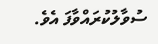ސުވާލުކުރައްވާފަ އެވެ.